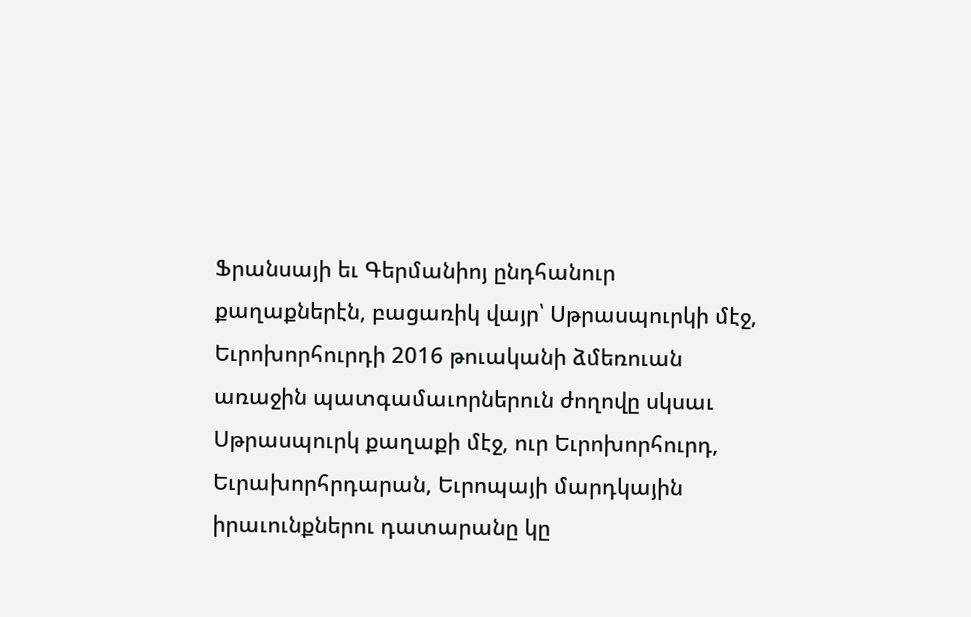Ֆրանսայի եւ Գերմանիոյ ընդհանուր քաղաքներէն, բացառիկ վայր՝ Սթրասպուրկի մէջ, Եւրոխորհուրդի 2016 թուականի ձմեռուան առաջին պատգամաւորներուն ժողովը սկսաւ Սթրասպուրկ քաղաքի մէջ, ուր Եւրոխորհուրդ, Եւրախորհրդարան, Եւրոպայի մարդկային իրաւունքներու դատարանը կը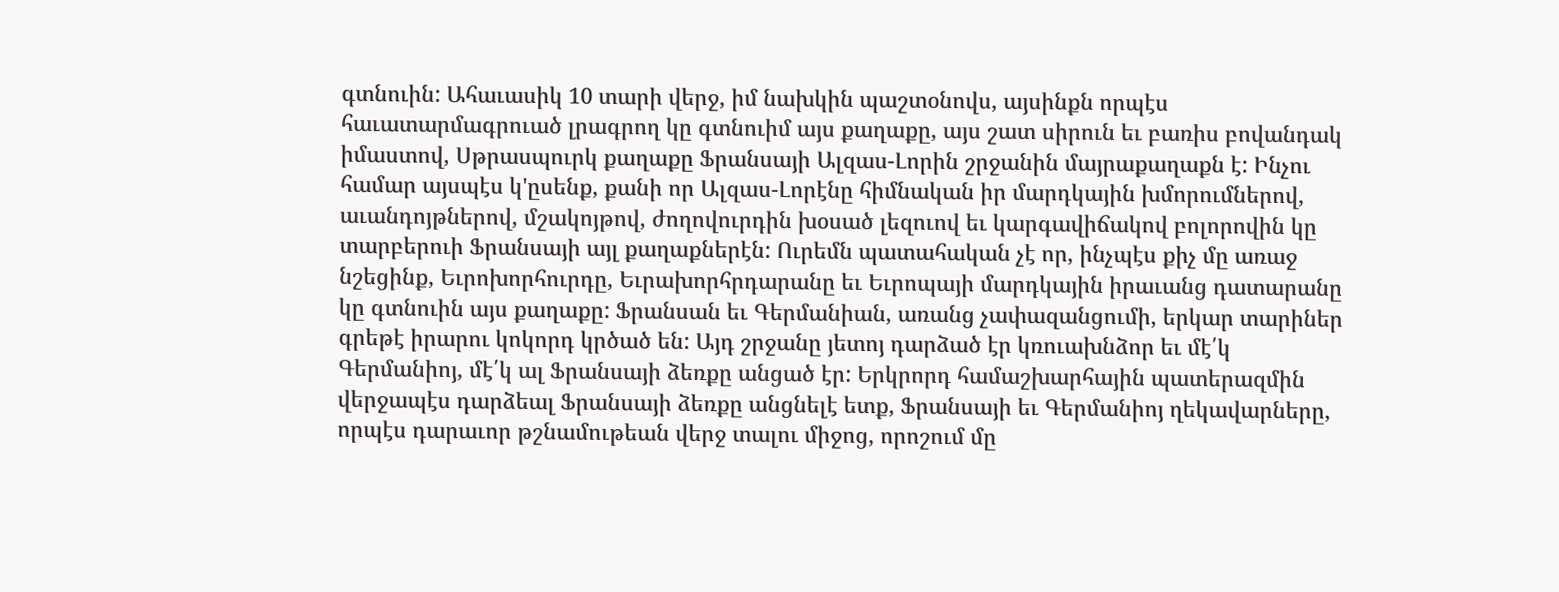գտնուին: Ահաւասիկ 10 տարի վերջ, իմ նախկին պաշտօնովս, այսինքն որպէս հաւատարմագրուած լրագրող կը գտնուիմ այս քաղաքը, այս շատ սիրուն եւ բառիս բովանդակ իմաստով, Սթրասպուրկ քաղաքը Ֆրանսայի Ալզաս-Լորին շրջանին մայրաքաղաքն է: Ինչու համար այսպէս կ'ըսենք, քանի որ Ալզաս-Լորէնը հիմնական իր մարդկային խմորումներով, աւանդոյթներով, մշակոյթով, ժողովուրդին խօսած լեզուով եւ կարգավիճակով բոլորովին կը տարբերուի Ֆրանսայի այլ քաղաքներէն: Ուրեմն պատահական չէ որ, ինչպէս քիչ մը առաջ նշեցինք, Եւրոխորհուրդը, Եւրախորհրդարանը եւ Եւրոպայի մարդկային իրաւանց դատարանը կը գտնուին այս քաղաքը: Ֆրանսան եւ Գերմանիան, առանց չափազանցումի, երկար տարիներ գրեթէ իրարու կոկորդ կրծած են: Այդ շրջանը յետոյ դարձած էր կռուախնձոր եւ մէ՛կ Գերմանիոյ, մէ՛կ ալ Ֆրանսայի ձեռքը անցած էր: Երկրորդ համաշխարհային պատերազմին վերջապէս դարձեալ Ֆրանսայի ձեռքը անցնելէ ետք, Ֆրանսայի եւ Գերմանիոյ ղեկավարները, որպէս դարաւոր թշնամութեան վերջ տալու միջոց, որոշում մը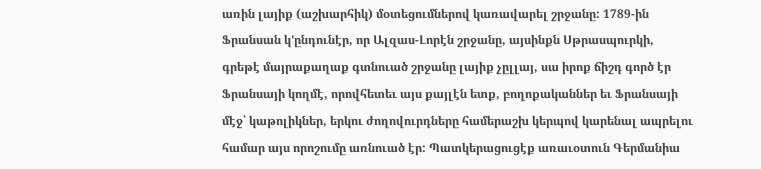առին լայիք (աշխարհիկ) մօտեցումներով կառավարել շրջանը: 1789-ին Ֆրանսան կ'ընդունէր, որ Ալզաս-Լորէն շրջանը, այսինքն Սթրասպուրկի, գրեթէ մայրաքաղաք գտնուած շրջանը լայիք չըլլայ, սա իրոք ճիշդ գործ էր Ֆրանսայի կողմէ, որովհետեւ այս քայլէն ետք, բողոքականներ եւ Ֆրանսայի մէջ՝ կաթոլիկներ, երկու ժողովուրդները համերաշխ կերպով կարենալ ապրելու համար այս որոշումը առնուած էր: Պատկերացուցէք առաւօտուն Գերմանիա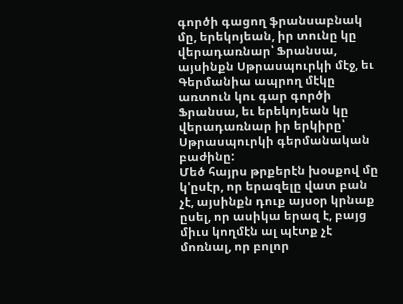գործի գացող ֆրանսաբնակ մը, երեկոյեան, իր տունը կը վերադառնար՝ Ֆրանսա, այսինքն Սթրասպուրկի մէջ, եւ Գերմանիա ապրող մէկը առտուն կու գար գործի Ֆրանսա, եւ երեկոյեան կը վերադառնար իր երկիրը՝ Սթրասպուրկի գերմանական բաժինը:
Մեծ հայրս թրքերէն խօսքով մը կ'ըսէր, որ երազելը վատ բան չէ, այսինքն դուք այսօր կրնաք ըսել, որ ասիկա երազ է, բայց միւս կողմէն ալ պէտք չէ մոռնալ, որ բոլոր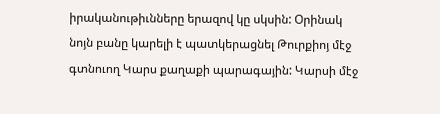իրականութիւնները երազով կը սկսին: Օրինակ նոյն բանը կարելի է պատկերացնել Թուրքիոյ մէջ գտնուող Կարս քաղաքի պարագային: Կարսի մէջ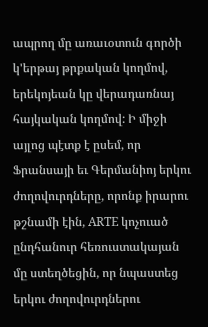ապրող մը առաւօտուն գործի կ'երթայ թրքական կողմով, երեկոյեան կը վերադառնայ հայկական կողմով: Ի միջի այլոց պէտք է ըսեմ, որ Ֆրանսայի եւ Գերմանիոյ երկու ժողովուրդները, որոնք իրարու թշնամի էին, ARTE կոչուած ընդհանուր հեռուստակայան մը ստեղծեցին, որ նպաստեց երկու ժողովուրդներու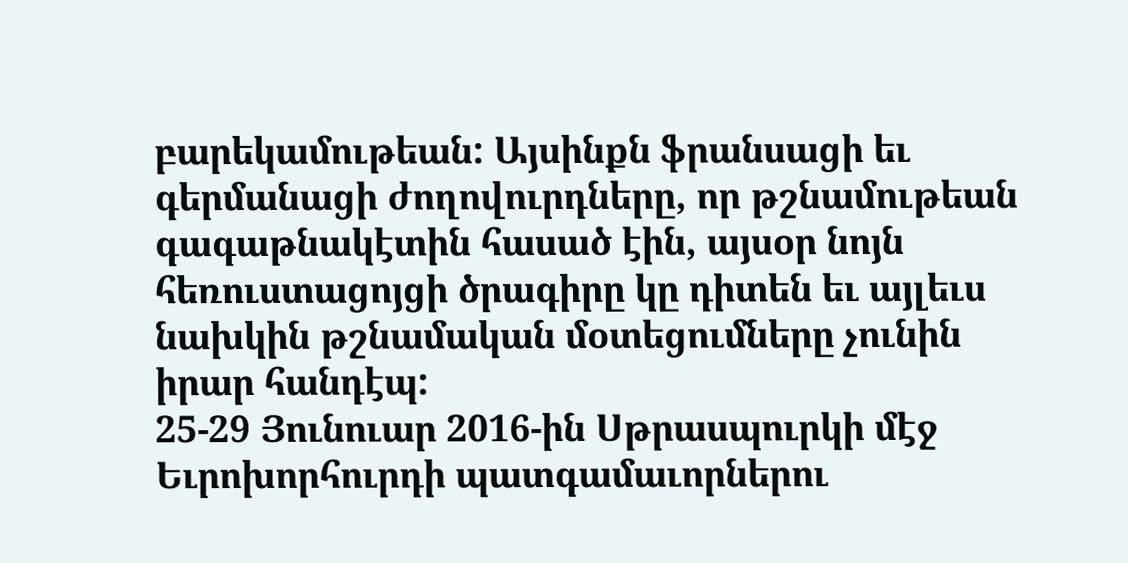բարեկամութեան: Այսինքն ֆրանսացի եւ գերմանացի ժողովուրդները, որ թշնամութեան գագաթնակէտին հասած էին, այսօր նոյն հեռուստացոյցի ծրագիրը կը դիտեն եւ այլեւս նախկին թշնամական մօտեցումները չունին իրար հանդէպ:
25-29 Յունուար 2016-ին Սթրասպուրկի մէջ Եւրոխորհուրդի պատգամաւորներու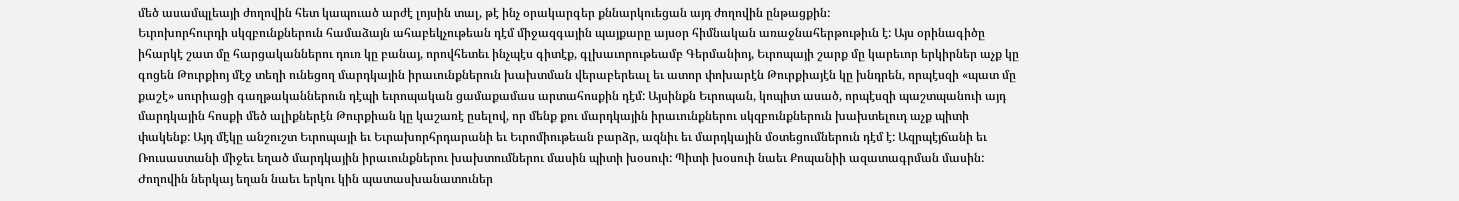մեծ ասամպլեայի ժողովին հետ կապուած արժէ լոյսին տալ, թէ ինչ օրակարգեր քննարկուեցան այդ ժողովին ընթացքին:
Եւրոխորհուրդի սկզբունքներուն համաձայն ահաբեկչութեան դէմ միջազգային պայքարը այսօր հիմնական առաջնահերթութիւն է: Այս օրինագիծը իհարկէ շատ մը հարցականներու դուռ կը բանայ, որովհետեւ ինչպէս գիտէք, գլխաւորութեամբ Գերմանիոյ, Եւրոպայի շարք մը կարեւոր երկիրներ աչք կը գոցեն Թուրքիոյ մէջ տեղի ունեցող մարդկային իրաւունքներուն խախտման վերաբերեալ եւ ատոր փոխարէն Թուրքիայէն կը խնդրեն, որպէսզի «պատ մը քաշէ» սուրիացի գաղթականներուն դէպի եւրոպական ցամաքամաս արտահոսքին դէմ: Այսինքն Եւրոպան, կոպիտ ասած, որպէսզի պաշտպանուի այդ մարդկային հոսքի մեծ ալիքներէն Թուրքիան կը կաշառէ ըսելով, որ մենք քու մարդկային իրաւունքներու սկզբունքներուն խախտելուդ աչք պիտի փակենք: Այդ մէկը անշուշտ Եւրոպայի եւ Եւրախորհրդարանի եւ Եւրոմիութեան բարձր, ազնիւ եւ մարդկային մօտեցումներուն դէմ է: Ազրպէյճանի եւ Ռուսաստանի միջեւ եղած մարդկային իրաւունքներու խախտումներու մասին պիտի խօսուի: Պիտի խօսուի նաեւ Քոպանիի ազատագրման մասին: Ժողովին ներկայ եղան նաեւ երկու կին պատասխանատուներ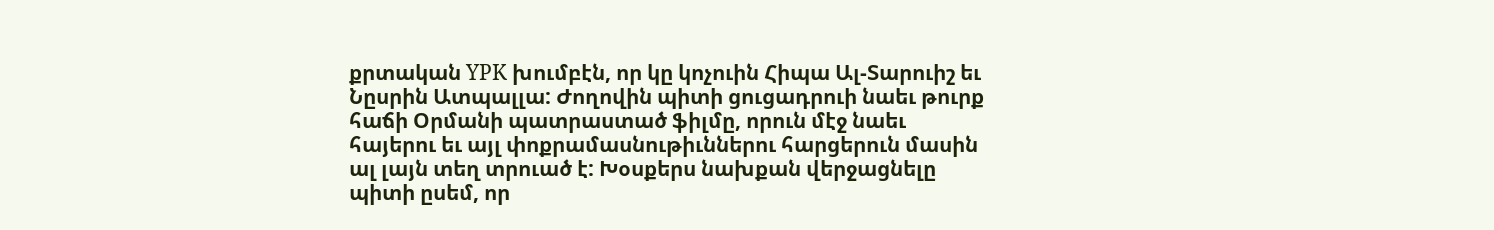քրտական YPK խումբէն, որ կը կոչուին Հիպա Ալ-Տարուիշ եւ Նըսրին Ատպալլա: Ժողովին պիտի ցուցադրուի նաեւ թուրք հաճի Օրմանի պատրաստած ֆիլմը, որուն մէջ նաեւ հայերու եւ այլ փոքրամասնութիւններու հարցերուն մասին ալ լայն տեղ տրուած է: Խօսքերս նախքան վերջացնելը պիտի ըսեմ, որ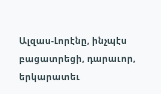Ալզաս-Լորէնը, ինչպէս բացատրեցի, դարաւոր, երկարատեւ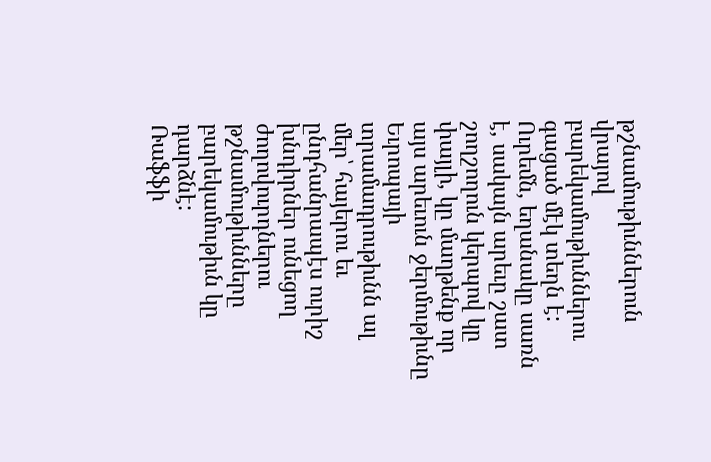թշնամութիւններուն վրայով բարեկամութիւններու գացած մէկ տեղն է: Ուրեմն, եղանակը սառն է, սակայն արեւը շատ շողշողուն կերպով կը փայլի, կը մաղթենք որ այս արեւուն ջերմութիւնը Եւրոպայի տրամադրութիւնն ալ մեր՝ հայերու եւ ընդհանրապէս ուրիշ խնդիրներ ունեցող ժողովուրդներու թշնամութիւնները բարեկամութիւն կը դարձնէ:
Ռաֆֆի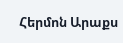Հերմոն Արաքս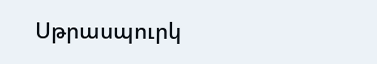Սթրասպուրկ